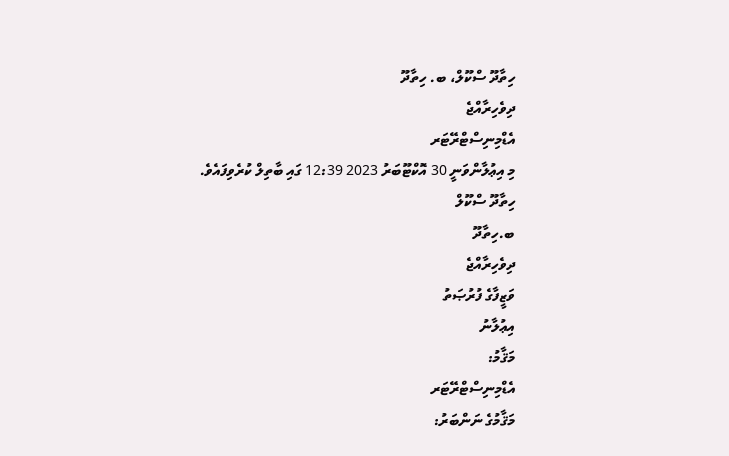ހިތާދޫ ސްކޫލް، ބ. ހިތާދޫ
ދިވެހިރާއްޖެ
އެޑްމިނިސްޓްރޭޓަރ
މި އިޢުލާންވަނީ 30 އޮކްޓޫބަރު 2023 12:39 ގައި ބާތިލް ކުރެވިފައެވެ.
ހިތާދޫ ސްކޫލް
ބ.ހިތާދޫ
ދިވެހިރާއްޖެ
ވަޒީފާގެ ފުރުޞަތު
އިޢުލާނު
މަޤާމު:
އެޑްމިނިސްޓްރޭޓަރ
މަޤާމުގެ ނަންބަރު: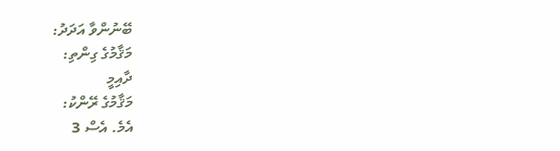ބޭނުންވާ އަދަދު:
މަޤާމުގެ ގިންތި:
ދާއިމީ
މަޤާމުގެ ރޭންކު:
އެމެ. އެސް 3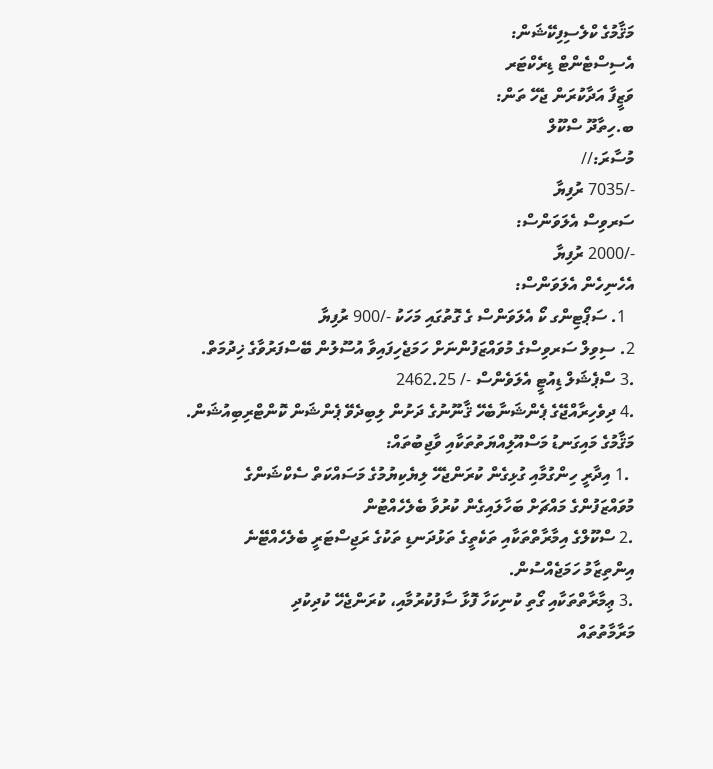މަޤާމުގެ ކްލެސިފިކޭޝަން:
އެސިސްޓެންޓް ޑިރެކްޓަރ
ވަޒީފާ އަދާކުރަން ޖެހޭ ތަން:
ބ.ހިތާދޫ ސްކޫލް
މުސާރަ://
-/7035 ރުފިޔާ
ސަރވިސް އެލަވަންސް:
-/2000 ރުފިޔާ
އެހެނިހެން އެލަވަންސް:
  1. ސަޕޯޓިންގ ކޯ އެލަވަންސް ގެ ގޮތުގައި މަހަކު -/900 ރުފިޔާ
2. ސިވިލް ސަރވިސްގެ މުވައްޒަފުންނަށް ހަމަޖެހިފައިވާ އުސޫލުން ބޭސްފަރުވާގެ ޚިދުމަތް.
.3 ސްޕެޝަލް ޑިއުޓީ އެލަވެންސް -/ 2462.25
.4 ދިވެހިރާއްޖޭގެ ޕެންޝަނާބެހޭ ޤާނޫނުގެ ދަށުން ލިބިދެވޭ ޕެންޝަން ކޮންޓްރިބިއުޝަން.
މަޤާމުގެ މައިގަނޑު މަސްއޫލިއްޔަތުތަކާއި ވާޖިބުތައް:
 .1 އިދާރީ ހިންގުމާއި ގުޅިގެން ކުރަންޖެހޭ ލިޔެކިޔުމުގެ މަސައްކަތް ސެކްޝަންގެ
މުވައްޒަފުންގެ މައްޗަށް ބަހާލައިގެން ކުރުވާ ބެލެހެއްޓުން
.2 ސްކޫލްގެ އިމާރާތްތަކާއި ތަކެތީގެ ތަޅުދަނޑި ތަކުގެ ރަޖިސްޓަރީ ބެލެހެއްޓޭނެ
އިންތިޒާމު ހަމަޖެއްސުން.
.3 ޢިމާރާތްތަކާއި ގޯތި ކުނިކަހާ ފޮޅާ ސާފުކުރުމާއި، ކުރަންޖެހޭ ކުދިކުދި
މަރާމާތުތައް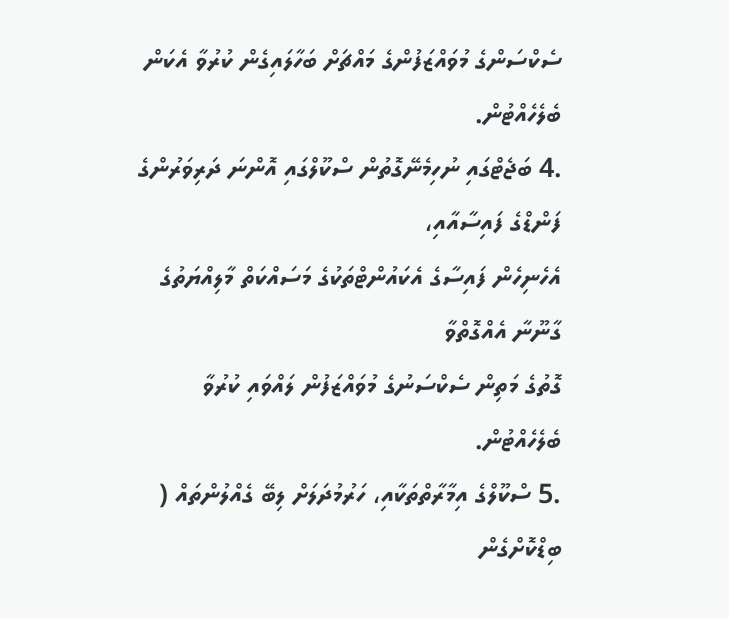ސެކްސަންގެ މުވައްޒަފުންގެ މައްޗަށް ބަހާލައިގެން ކުރުވާ އެކަން
ބެލެހެއްޓުން.
.4 ބަޖެޓްގައި ނުހިމެނޭގޮތުން ސްކޫލްގައި އޮންނަ ދަރިވަރުންގެ ފަންޑްގެ ފައިސާއާއި،
އެހެނިހެން ފައިސާގެ އެކައުންޓްތަކުގެ މަސައްކަތް މާލިއްޔަތުގެ ގާނޫނާ އެއްގޮތްވާ
ގޮތުގެ މަތިން ސެކްސަނުގެ މުވައްޒަފުން ލައްވައި ކުރުވާ ބެލެހެއްޓުން.
.5 ސްކޫލްގެ އިމާރާތްތަކާއި، ހަރުމުދަލަށް ލިބޭ ގެއްލުންތައް ( ބިޑްކޮށްގެން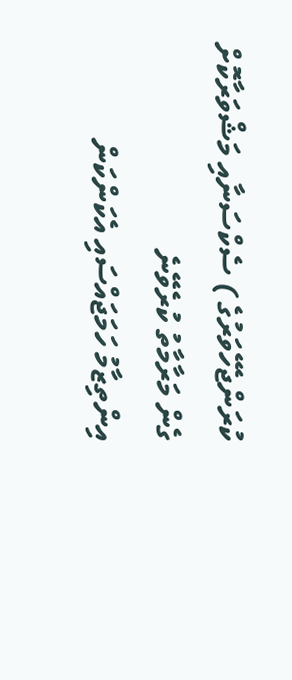ކުރަންޖެހޭވަރުގެ ) ސެކްސަނާއި މަޝްވަރާކޮށް ގެން މަރާމާތު ކުރެވޭނެ
އިންތިޒާމު ހަމަޖައްސައި އެކަންކަން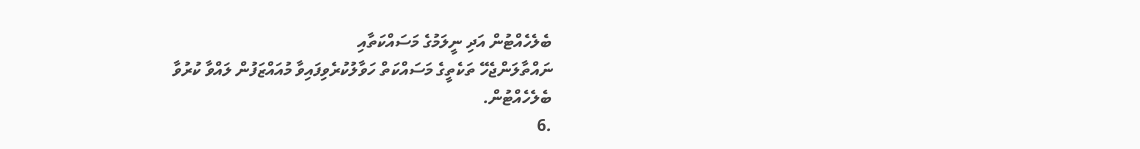ބެލެހެއްޓުން އަދި ނީލަމުގެ މަސައްކަތާއި
ނައްތާލަންޖެހޭ ތަކެތީގެ މަސައްކަތް ހަވާލުކުރެވިފައިވާ މުއައްޒަފުން ލައްވާ ކުރުވާ
ބެލެހެއްޓުން.
.6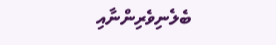ބެލެނިވެރިންނާއި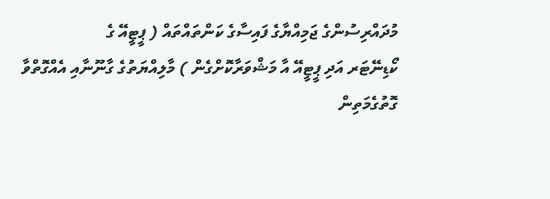މުދައްރިސުންގެ ޖަމިއްޔާގެ ފައިސާގެ ކަންތައްތައް ( ޕީޓީއޭ ގެ
ކޯޑިނޭޓަރ އަދި ޕީޓީއޭ އާ މަޝްވަރާކޮށްގެން ) މާލިއްޔަތުގެ ގާނޫނާއި އެއްގޮތްވާ
ގޮތުގެމަތިން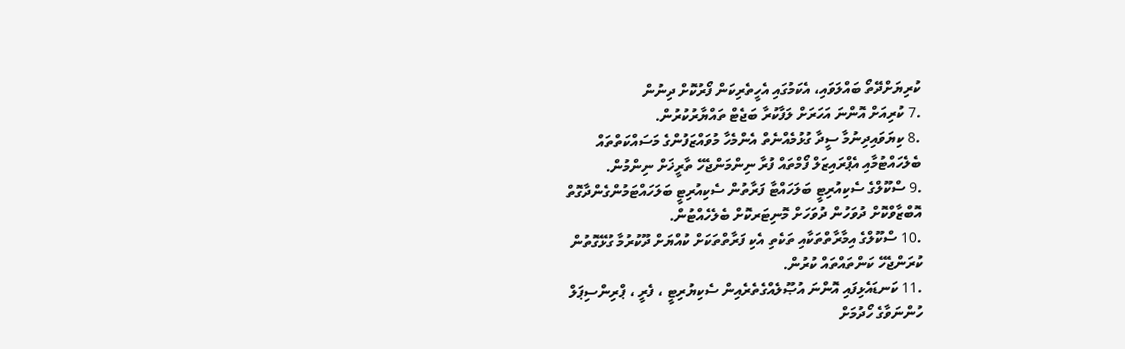ކުރިޔަށްދޭތޯ ބައްލަވައި، އެކަމުގައި އެހީތެރިކަން ފޯރުކޮށް ދިނުން
.7 ކުރިއަށް އޮންނަ އަހަރަށް ލަފާކުރާ ބަޖެޓް ތައްޔާރުކުރުން.
.8 ކިޔަވައިދިނުމާ ސީދާ ގުޅުމެއްނެތް އެންމެހާ މުވައްޒަފުންގެ މަސައްކަތްތައް
ބެލެހައްޓުމާއި އެޕްރައިޒަލް ފޯމްތައް ފުރާ ނިންމަންޖެހޭ ތާރީޚަށް ނިންމުން.
.9 ސްކޫލްގެ ސެކިއުރިޓީ ބަލަހައްޓާ ފަރާތުން ސެކިއުރިޓީ ބަލަހައްޓަމުންގެންދާގޮތް
އޮބްޒާވްކޮށް ދުވަހުން ދުވަހަށް މޮނިޓަރކޮށް ބެލެހެއްޓުން.
.10 ސްކޫލްގެ އިމާރާތްތަކާއި ތަކެތި އެކި ފަރާތްތަކަށް ކުއްޔަށް ދޫކުރުމާ ގުޅޭގޮތުން
ކުރަންޖެހޭ ކަންތައްތައް ކުރުން.
.11 ކަނޑައެޅިފައި އޮންނަ އުޞޫލެއްގެތެރެއިން ސެކިޔުރިޓީ ، ފެރީ ، ޕްރިންސިޕަލް
ހުންނަވާގެ ހޯދުމަށް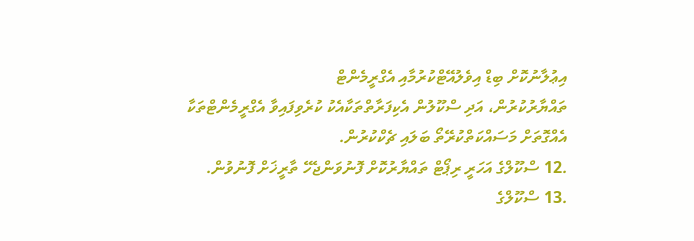އިޢުލާނުކޮށް ބިޑް އިވެލުއޭޓްކުރުމާއި އެގްރީމެންޓް
ތައްޔާރުކުރުން، އަދި ސްކޫލުން އެކިފަރާތްތަކާއެކު ކުރެވިފައިވާ އެގްރީމެންޓްތަކާ
އެއްގޮތަށް މަސައްކަތްކުރޭތޯ ބަލައި ޗެކްކުރުން.
.12 ސްކޫލްގެ އަހަރީ ރިޕޯޓް ތައްޔާރުކޮށް ފޮނުވަންޖެހޭ ތާރީޚަށް ފޮނުވުން.
.13 ސްކޫލްގެ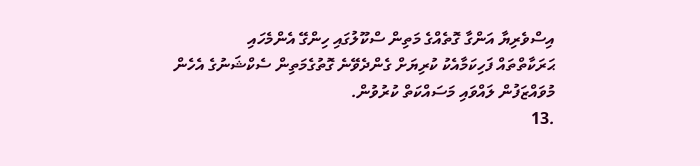އިސްވެރިޔާ އަންގާ ގޮތެއްގެ މަތިން ސްކޫލުގައި ހިންގޭ އެންމެހައި
ޙަރަކާތްތައް ފަހިކަމާއެކު ކުރިޔަށް ގެންދެވޭނެ ގޮތުގެމަތިން ސެކްޝަނުގެ އެހެން
މުވައްޒަފުން ލައްވައި މަސައްކަތް ކުރުވުން.
.13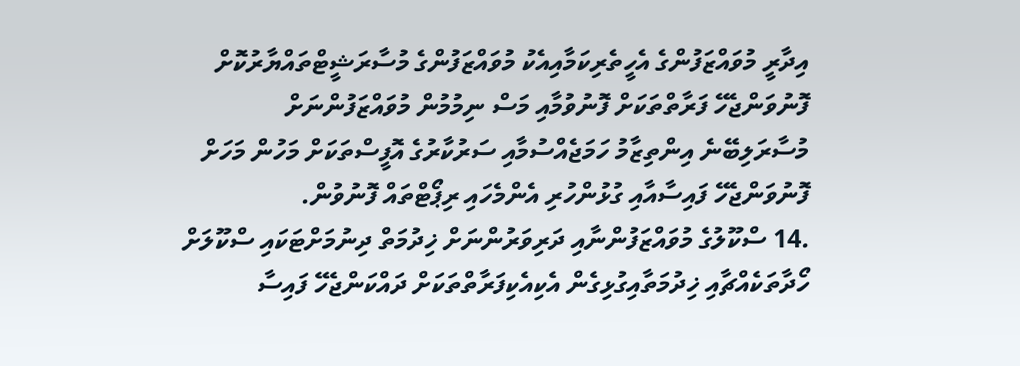އިދާރީ މުވައްޒަފުންގެ އެހީތެރިކަމާއިއެކު މުވައްޒަފުންގެ މުސާރަޝީޓްތައްޔާރުކޮށް
ފޮނުވަންޖެހޭ ފަރާތްތަކަށް ފޮނުވުމާއި މަސް ނިމުމުން މުވައްޒަފުންނަށް
މުސާރަލިބޭނެ އިންތިޒާމު ހަމަޖެއްސުމާއި ސަރުކާރުގެ އޮފީސްތަކަށް މަހުން މަހަށް
ފޮނުވަންޖެހޭ ފައިސާއާއި ގުޅުންހުރި އެންމެހައި ރިޕޯޓްތައް ފޮނުވުން.
.14 ސްކޫލުގެ މުވައްޒަފުންނާއި ދަރިވަރުންނަށް ޚިދުމަތް ދިނުމަށްޓަކައި ސްކޫލަށް
ހޯދާތަކެއްޗާއި ޚިދުމަތާއިގުޅިގެން އެކިއެކިފަރާތްތަކަށް ދައްކަންޖެހޭ ފައިސާ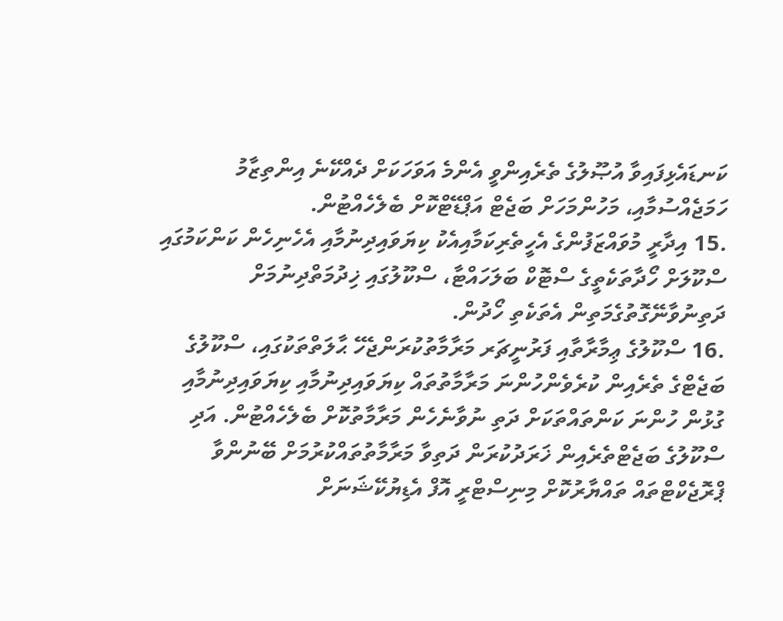ކަނޑައެޅިފައިވާ އުޞޫލުގެ ތެރެއިންވީ އެންމެ އަވަހަކަށް ދެއްކޭނެ އިންތިޒާމު
ހަމަޖެއްސުމާއި، މަހުންމަހަށް ބަޖެޓް އަޕްޑޭޓްކޮށް ބެލެހެއްޓުން.
.15 އިދާރީ މުވައްޒަފުންގެ އެހީތެރިކަމާއިއެކު ކިޔަވައިދިނުމާއި އެހެނިހެން ކަންކަމުގައި
ސްކޫލަށް ހޯދާތަކެތީގެ ސްޓޮކް ބަލަހައްޓާ، ސްކޫލުގައި ޚިދުމަތްދިނުމަށް
ދަތިނުވާނޭގޮތުގެމަތިން އެތަކެތި ހޯދުން.
.16 ސްކޫލުގެ ޢިމާރާތާއި ފަރުނީޗަރ މަރާމާތުކުރަންޖެހޭ ޙާލަތްތަކުގައި، ސްކޫލުގެ
ބަޖެޓްގެ ތެރެއިން ކުރެވެންހުންނަ މަރާމާތުތައް ކިޔަވައިދިނުމާއި ކިޔަވައިދިނުމާއި
ގުޅުން ހުންނަ ކަންތައްތަކަށް ދަތި ނުވާނެހެން މަރާމާތުކޮށް ބެލެހެއްޓުން. އަދި
ސްކޫލުގެ ބަޖެޓްތެރެއިން ޚަރަދުކުރަން ދަތިވާ މަރާމާތުތައްކުރުމަށް ބޭނުންވާ
ޕްރޮޖެކްޓްތައް ތައްޔާރުކޮށް މިނިސްޓްރީ އޮފް އެޑިޔުކޭޝަނަށް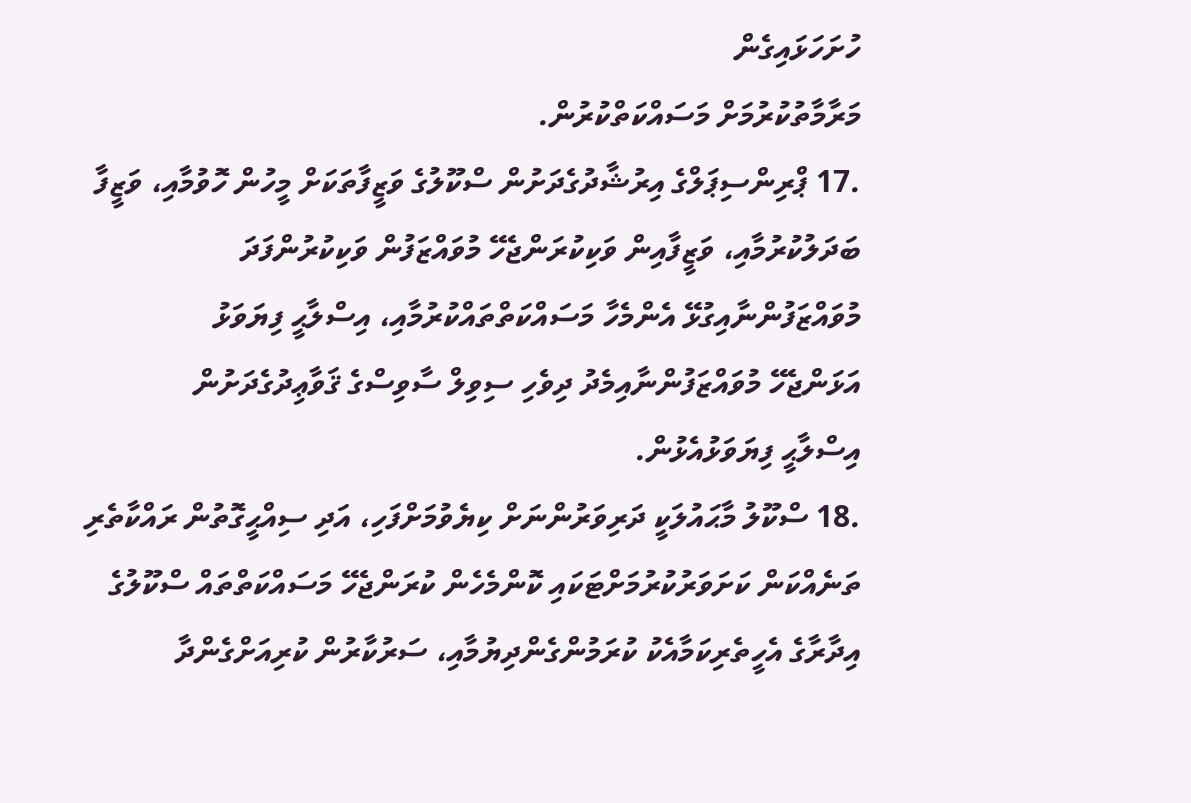ހުށަހަޅައިގެން
މަރާމާތުކުރުމަށް މަސައްކަތްކުރުން.
.17 ޕްރިންސިޕަލްގެ އިރުޝާދުގެދަށުން ސްކޫލުގެ ވަޒީފާތަކަށް މީހުން ހޮވުމާއި، ވަޒީފާ
ބަދަލުކުރުމާއި، ވަޒީފާއިން ވަކިކުރަންޖެހޭ މުވައްޒަފުން ވަކިކުރުންފަދަ
މުވައްޒަފުންނާއިގުޅޭ އެންމެހާ މަސައްކަތްތައްކުރުމާއި، އިސްލާޙީ ފިޔަވަޅު
އަޅަންޖެހޭ މުވައްޒަފުންނާއިމެދު ދިވެހި ސިވިލް ސާވިސްގެ ޤަވާޢިދުގެދަށުން
އިސްލާޙީ ފިޔަވަޅުއެޅުން.
.18 ސްކޫލު މާޙައުލަކީ ދަރިވަރުންނަށް ކިޔެވުމަށްފަހި، އަދި ސިއްޙީގޮތުން ރައްކާތެރި
ތަނެއްކަން ކަށަވަރުކުރުމަށްޓަކައި ކޮންމެހެން ކުރަންޖެހޭ މަސައްކަތްތައް ސްކޫލުގެ
އިދާރާގެ އެހީތެރިކަމާއެކު ކުރަމުންގެންދިޔުމާއި، ސަރުކާރުން ކުރިއަށްގެންދާ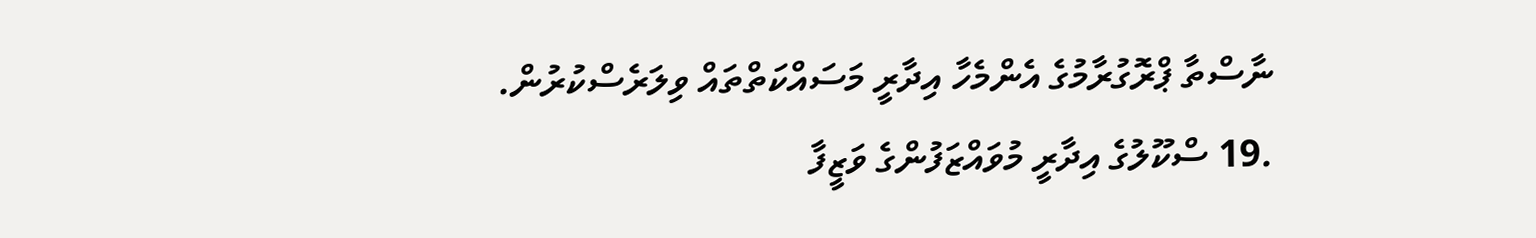ނާސްތާ ޕްރޮގުރާމުގެ އެންމެހާ އިދާރީ މަސައްކަތްތައް ވިލަރެސްކުރުން.
.19 ސްކޫލުގެ އިދާރީ މުވައްޒަފުންގެ ވަޒީފާ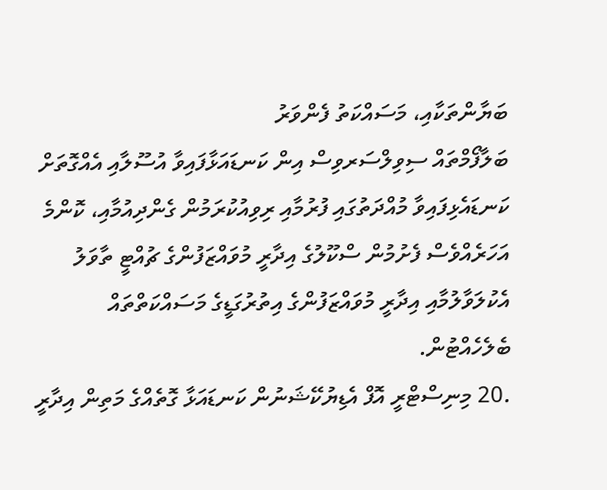ބަޔާންތަކާއި، މަސައްކަތު ފެންވަރު
ބަލާފޯމްތައް ސިވިލްސަރވިސް އިން ކަނޑައަޅާފައިވާ އުސޫލާއި އެއްގޮތަށް
ކަނޑައެޅިފައިވާ މުއްދަތުގައި ފުރުމާއި ރިވިއުކުރަމުން ގެންދިއުމާއި، ކޮންމެ
އަހަރެއްވެސް ފެށުމުން ސްކޫލުގެ އިދާރީ މުވައްޒަފުންގެ ޗުއްޓީ ތާވަލު
އެކުލަވާލުމާއި އިދާރީ މުވައްޒަފުންގެ އިތުރުގަޑީގެ މަސައްކަތްތައް
ބެލެހެއްޓުން.
.20 މިނިސްޓްރީ އޮފް އެޑިޔުކޭޝަނުން ކަނޑައަޅާ ގޮތެއްގެ މަތިން އިދާރީ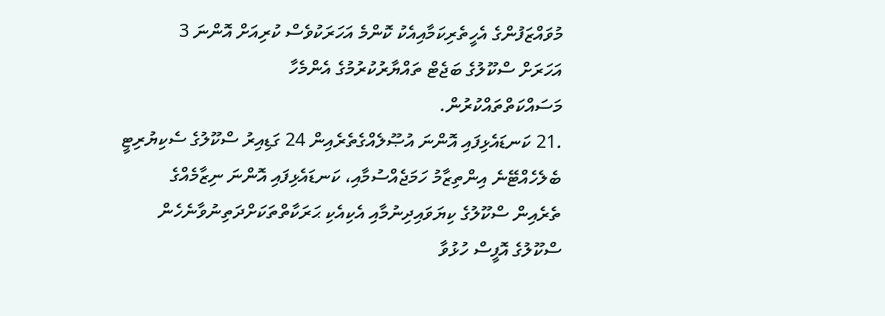މުވައްޒަފުންގެ އެހީތެރިކަމާއިއެކު ކޮންމެ އަހަރަކުވެސް ކުރިއަށް އޮންނަ 3
އަހަރަށް ސްކޫލުގެ ބަޖެޓް ތައްޔާރުކުރުމުގެ އެންމެހާ
މަސައްކަތްތައްކުރުން.
.21 ކަނޑައެޅިފައި އޮންނަ އުޞޫލެއްގެތެރެއިން 24 ގަޑިއިރު ސްކޫލުގެ ސެކިޔުރިޓީ
ބެލެހެއްޓޭނެ އިންތިޒާމު ހަމަޖެއްސުމާއި، ކަނޑައެޅިފައި އޮންނަ ނިޒާމެއްގެ
ތެރެއިން ސްކޫލުގެ ކިޔަވައިދިނުމާއި އެކިއެކި ޙަރަކާތްތަކަށްދަތިނުވާނެހެން
ސްކޫލުގެ އޮފީސް ހުޅުވާ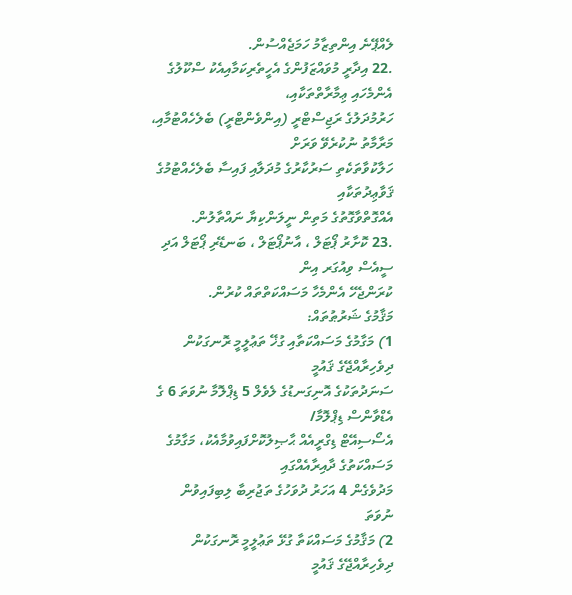ލެއްޕޭނެ އިންތިޒާމު ހަމަޖެއްސުން.
.22 އިދާރީ މުވައްޒަފުންގެ އެހީތެރިކަމާއިއެކު ސްކޫލުގެ އެންމެހައި ޢިމާރާތްތަކާއި،
ހަރުމުދަލުގެ ރަޖިސްޓްރީ (އިންވެންޓްރީ) ބެލެހެއްޓުމާއި، މަރާމާތު ނުކުރެވޭ ވަރަށް
ހަލާކުވާތަކެތި ސަރުކާރުގެ މުދަލާއި ފައިސާ ބެލެހެއްޓުމުގެ ޤަވާޢިދުތަކާއި
އެއްގޮތްވާގޮތުގެ މަތިން ނީލަންކިޔާ ނައްތާލުން.
.23 ކޮށާރު ޕޯޓަލް ، އާނުޕޯޓަލް ، ބަނޑޭރި ޕޯޓަލް އަދި ސީއެސް ވިއުގަރ އިން
ކުރަންޖެހޭ އެންމެހާ މަސައްކަތްތައް ކުރުން.
މަޤާމުގެ ޝަރުޠުތައް:
1) މަގާމުގެ މަސައްކަތާއި ގުޚޭ ތަޢުލީމީ ރޮނގަކުން ދިވެހިރާއްޖޭގެ ޤައުމީ
ސަނަދުތަކުގެ އޮނިގަނޑުގެ ލެވެލް 5 ޑިޕްލޮމާ ނުވަތަ 6 ގެ އެޑްވާންސް ޑިޕްލޮމާ/
އެސޯސިއޭޓް ޑިގްރީއެއް ޙާޞިލުކޮށްފައިވުމާއެކު، މަގާމުގެ މަސައްކަތުގެ ދާއިރާއެއްގައި
މަދުވެގެން 4 އަހަރު ދުވަހުގެ ތަޖުރިބާ ލިބިފައިވުން
ނުވަތަ
2) މަޤާމުގެ މަސައްކަތާ ގުޅޭ ތަޢުލީމީ ރޮނގަކުން ދިވެހިރާއްޖޭގެ ޤައުމީ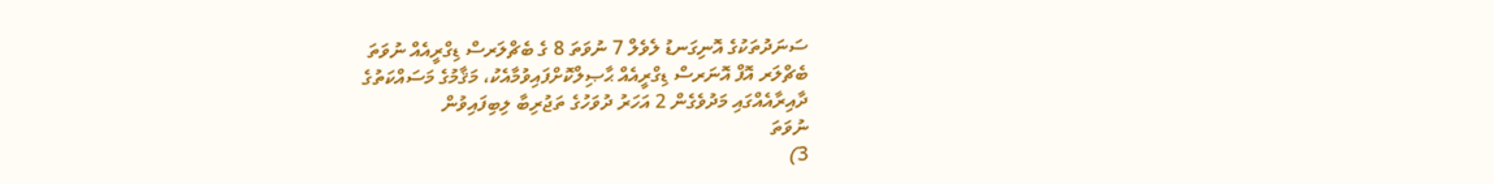ސަނަދުތަކުގެ އޮނިގަނޑު ލެވެލް 7 ނުވަތަ 8 ގެ ބެޗްލަރސް ޑިގްރީއެއް ނުވަތަ
ބެޗްލަރ އޮފް އޮނަރސް ޑިގްރީއެއް ޙާޞިލްކޮށްފައިވުމާއެކު، މަޤާމުގެ މަސައްކަތުގެ
ދާއިރާއެއްގައި މަދުވެގެން 2 އަހަރު ދުވަހުގެ ތަޖުރިބާ ލިބިފައިވުން
ނުވަތަ
3)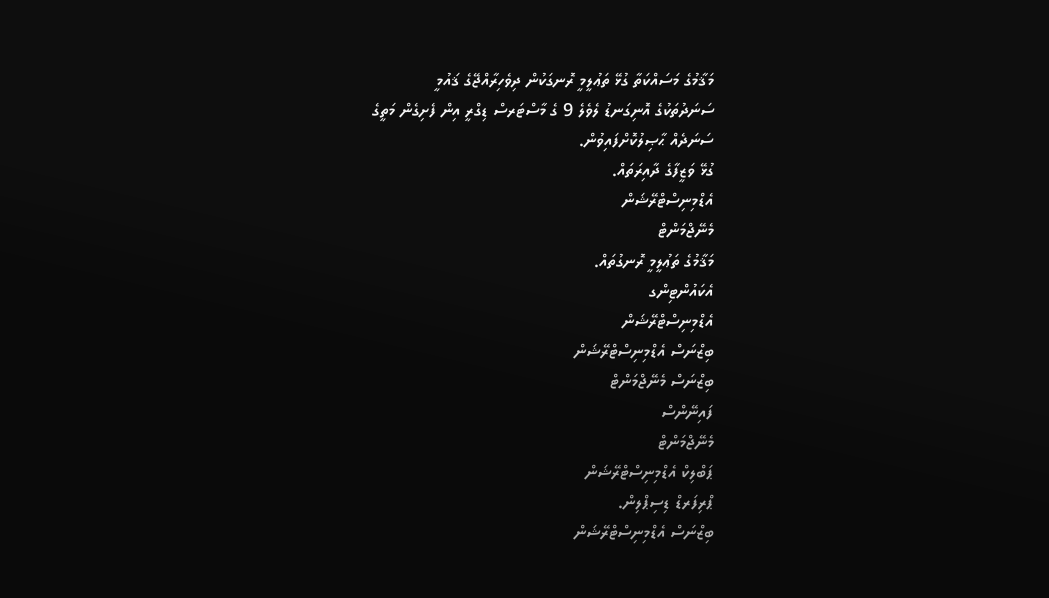މަޤާމުގެ މަސައްކަތާ ގުޅޭ ތަޢުލީމީ ރޮނގަކުން ދިވެހިރާއްޖޭގެ ޤައުމީ
ސަނަދުތަކުގެ އޮނިގަނޑު ލެވެލެ 9 ގެ މާސްޓަރސް ޑިގްރީ އިން ފެށިގެން މަތީގެ
ސަނަދެއް ޙާޞިލުކޮށްފައިވުން.
ގުޅޭ ވަޒީފާގެ ދާއިރަތައް.
އެޑްމިނިސްޓްރޭޝަން
މެނޭޖްމަންޓް
މަޤާމުގެ ތަޢުލީމީ ރޮނގުތައް.
އެކައުންޓިންގ
އެޑްމިނިސްޓްރޭޝަން
ބިޒްނަސް އެޑްމިނިސްޓްރޭޝަން
ބިޒްނަސް މެނޭޖްމަންޓް
ފައިނޭންސް
މެނޭޖްމަންޓް
ޕަބްލިކް އެޑްމިނިސްޓްރޭޝަން
ޕްރިފަރޑް ޑިސިޕްލިން.
ބިޒްނަސް އެޑްމިނިސްޓްރޭޝަން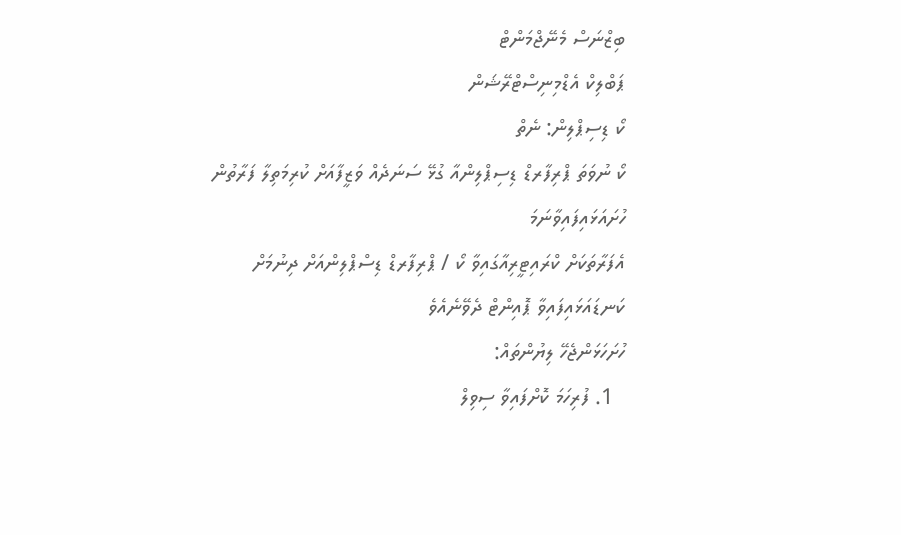ބިޒްނަސް މެނޭޖްމަންޓް
ޕަބްލިކް އެޑްމިނިސްޓްރޭޝަން
ކޯ ޑިސިޕްލިން: ނެތް
ކޯ ނުވަތަ ޕްރިފާރޑް ޑިސިޕްލިންއާ ގުޅޭ ސަނަދެއް ވަޒީފާއަށް ކުރިމަތިލާ ފަރާތުން
ހުށައަޅައިފައިވާނަމަ
އެފަރާތަކަށް ކްރައިޓީރިއާގައިވާ ކޯ / ޕްރިފާރޑް ޑިސްޕްލިންއަށް ދިނުމަށް
ކަނޑައަޅައިފައިވާ ޕޮއިންޓް ދެވޭނެއެވެ
ހުށަހަޅަންޖެހޭ ލިޔުންތައް:
  1. ފުރިހަމަ ކޮށްފައިވާ ސިވިލް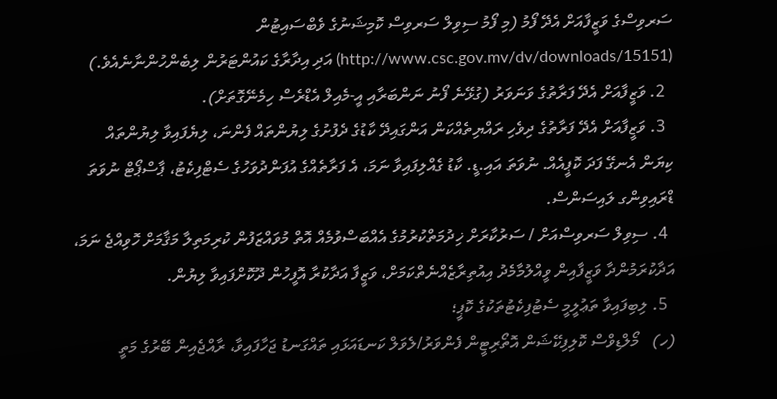ސަރވިސްގެ ވަޒީފާއަށް އެދޭ ފޯމު (މި ފޯމު ސިވިލް ސަރވިސް ކޮމިޝަނުގެ ވެބްސައިޓުން (http://www.csc.gov.mv/dv/downloads/15151) އަދި އިދާރާގެ ކައުންޓަރުން ލިބެންހުންނާނެއެވެ.)
  2. ވަޒީފާއަށް އެދޭ ފަރާތުގެ ވަނަވަރު (ގުޅޭނެ ފޯނު ނަންބަރާއި އީ-މެއިލް އެޑްރެސް ހިމެނޭގޮތަށް).
  3. ވަޒީފާއަށް އެދޭ ފަރާތުގެ ދިވެހި ރައްޔިތެއްކަން އަންގައިދޭ ކާޑުގެ ދެފުށުގެ ލިޔުންތައް ފެންނަ، ލިޔެފައިވާ ލިޔުންތައް ކިޔަން އެނގޭ ފަދަ ކޮޕީއެއް. ނުވަތަ އައި.ޑީ. ކާޑު ގެއްލިފައިވާ ނަމަ، އެ ފަރާތެއްގެ އުފަންދުވަހުގެ ސެޓްފިކެޓު، ޕާސްޕޯޓް ނުވަތަ ޑްރައިވިންގ ލައިސަންސް.
  4. ސިވިލް ސަރވިސްއަށް / ސަރުކާރަށް ޚިދުމަތްކުރުމުގެ އެއްބަސްވުމެއް އޮތް މުވައްޒަފުން ކުރިމަތިލާ މަޤާމަށް ހޮވިއްޖެ ނަމަ، އަދާކުރަމުންދާ ވަޒީފާއިން ވީއްލުމާމެދު އިއުތިރާޒެއްނެތްކަމަށް، ވަޒީފާ އަދާކުރާ އޮފީހުން ދޫކޮށްފައިވާ ލިޔުން.
  5. ލިބިފައިވާ ތަޢުލީމީ ސެޓުފިކެޓުތަކުގެ ކޮޕީ؛
(ހ)   މޯލްޑިވްސް ކޮލިފިކޭޝަން އޮތޯރިޓީން ފެންވަރު/ލެވަލް ކަނޑައަޅައި ތައްގަނޑު ޖަހާފައިވާ، ރާއްޖެއިން ބޭރުގެ މަތީ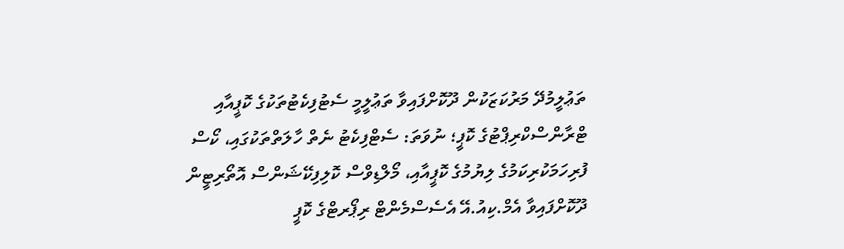ތަޢުލީމުދޭ މަރުކަޒަކުން ދޫކޮށްފައިވާ ތަޢުލީމީ ސެޓުފިކެޓުތަކުގެ ކޮޕީއާއި ޓްރާންސްކްރިޕްޓުގެ ކޮޕީ؛ ނުވަތަ: ސެޓްފިކެޓު ނެތް ހާލަތްތަކުގައި، ކޯސް ފުރިހަމަކުރިކަމުގެ ލިޔުމުގެ ކޮޕީއާއި، މޯލްޑިވްސް ކޮލިފިކޭޝަންސް އޮތޯރިޓީން ދޫކޮށްފައިވާ އެމް.ކިއު.އޭ އެސެސްމެންޓް ރިޕޯރޓްގެ ކޮޕީ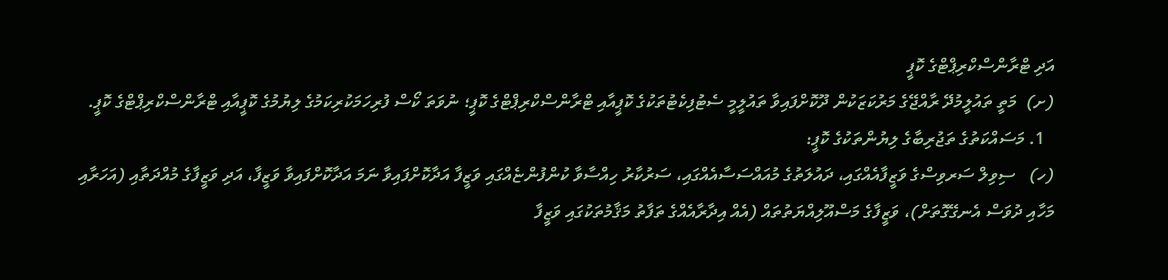އަދި ޓްރާންސްކްރިޕްޓްގެ ކޮޕީ
(ށ)  މަތީ ތައުލީމުދޭ ރާއްޖޭގެ މަރުކަޒަކުން ދޫކޮށްފައިވާ ތައުލީމީ ސެޓުފިކެޓުތަކުގެ ކޮޕީއާއި ޓްރާންސްކްރިޕްޓްގެ ކޮޕީ؛ ނުވަތަ ކޯސް ފުރިހަމަކުރިކަމުގެ ލިޔުމުގެ ކޮޕީއާއި ޓްރާންސްކްރިޕްޓްގެ ކޮޕީ.
  1. މަސައްކަތުގެ ތަޖުރިބާގެ ލިޔުންތަކުގެ ކޮޕީ:
(ހ)   ސިވިލް ސަރވިސްގެ ވަޒީފާއެއްގައި، ދައުލަތުގެ މުއައްސަސާއެއްގައި، ސަރުކާރު ހިއްސާވާ ކުންފުންޏެއްގައި ވަޒީފާ އަދާކޮށްފައިވާ ނަމަ އަދާކޮށްފައިވާ ވަޒީފާ، އަދި ވަޒީފާގެ މުއްދަތާއި (އަހަރާއި މަހާއި ދުވަސް އެނގޭގޮތަށް)، ވަޒީފާގެ މަސްއޫލިއްޔަތުތައް (އެއް އިދާރާއެއްގެ ތަފާތު މަޤާމުތަކުގައި ވަޒީފާ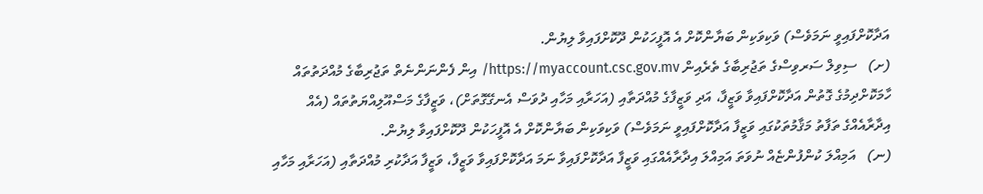އަދާކޮށްފައިވީ ނަމަވެސް) ވަކިވަކިން ބަޔާންކޮށް އެ އޮފީހަކުން ދޫކޮށްފައިވާ ލިޔުން.
(ށ)   ސިވިލް ސަރވިސްގެ ތަޖުރިބާގެ ތެރެއިން https://myaccount.csc.gov.mv/ އިން ފެންނަންނެތް ތަޖުރިބާގެ މުއްދަތުތައް ހާމަކޮށްދިމުގެ ގޮތުން އަދާކޮށްފައިވާ ވަޒީފާ، އަދި ވަޒީފާގެ މުއްދަތާއި (އަހަރާއި މަހާއި ދުވަސް އެނގޭގޮތަށް)، ވަޒީފާގެ މަސްއޫލިއްޔަތުތައް (އެއް އިދާރާއެއްގެ ތަފާތު މަޤާމުތަކުގައި ވަޒީފާ އަދާކޮށްފައިވީ ނަމަވެސް) ވަކިވަކިން ބަޔާންކޮށް އެ އޮފީހަކުން ދޫކޮށްފައިވާ ލިޔުން.
(ނ)   އަމިއްލަ ކުންފުންޏެއް ނުވަތަ އަމިއްލަ އިދާރާއެއްގައި ވަޒީފާ އަދާކޮށްފައިވާ ނަމަ އަދާކޮށްފައިވާ ވަޒީފާ، ވަޒީފާ އަދާކުރި މުއްދަތާއި (އަހަރާއި މަހާއި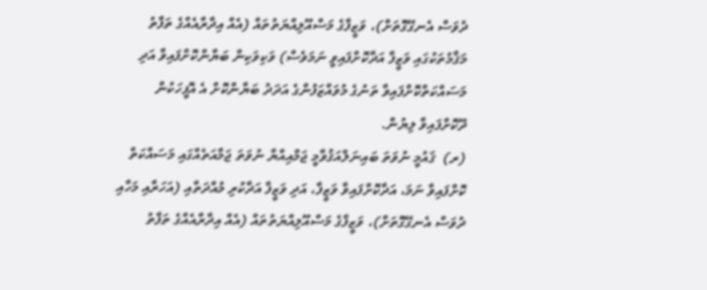ދުވަސް އެނގޭގޮތަށް)، ވަޒީފާގެ މަސްއޫލިއްޔަތުތައް (އެއް އިދާރާއެއްގެ ތަފާތު މަޤާމުތަކުގައި ވަޒީފާ އަދާކޮށްފައިވީ ނަމަވެސް) ވަކިވަކިން ބަޔާންކޮށްފައިވާ އަދި މަސައްކަތްކޮށްފައިވާ ތަނުގެ މުވައްޒަފުންގެ އަދަދު ބަޔާންކޮށް އެ އޮފީހަކުން ދޫކޮށްފައިވާ ލިޔުން.
(ރ)  ޤައުމީ ނުވަތަ ބައިނަލްއަޤުވާމީ ޖަމްއިއްޔާ ނުވަތަ ޖަމާއަތެއްގައި މަސައްކަތް ކޮށްފައިވާ ނަމަ، އަދާކޮށްފައިވާ ވަޒީފާ، އަދި ވަޒީފާ އަދާކުރި މުއްދަތާއި (އަހަރާއި މަހާއި ދުވަސް އެނގޭގޮތަށް)، ވަޒީފާގެ މަސްއޫލިއްޔަތުތައް (އެއް އިދާރާއެއްގެ ތަފާތު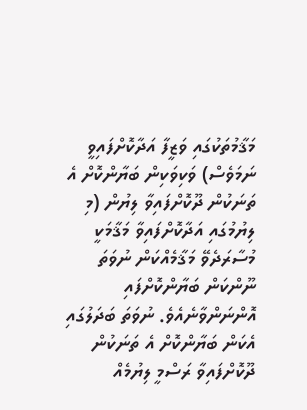މަޤާމުތަކުގައި ވަޒީފާ އަދާކޮށްފައިވީ ނަމަވެސް) ވަކިވަކިން ބަޔާންކޮށް އެ ތަނަކުން ދޫކޮށްފައިވާ ލިޔުން (މި ލިޔުމުގައި އަދާކޮށްފައިވާ މަޤާމަކީ މުސާރަދެވޭ މަޤާމެއްކަން ނުވަތަ ނޫންކަން ބަޔާންކޮށްފައި އޮންނަންވާނެއެވެ. ނުވަތަ ބަދަލުގައި އެކަން ބަޔާންކޮށް އެ ތަނަކުން ދޫކޮށްފައިވާ ރަސްމީ ލިޔުމެއް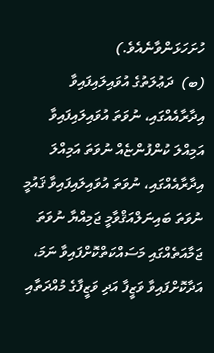ހުށަހަޅަންވާނެއެވެ.)
(ބ)  ދަޢުލަތުގެ އުވައިލައިފައިވާ އިދާރާއެއްގައި، ނުވަތަ އުވައިލައިފައިވާ އަމިއްލަ ކުންފުންޏެއް ނުވަތަ އަމިއްލަ އިދާރާއެއްގައި، ނުވަތަ އުވައިލައިފައިވާ ޤައުމީ ނުވަތަ ބައިނަލްއަޤްވާމީ ޖަމިއްޔާ ނުވަތަ ޖަމާއަތެއްގައި މަސައްކަތްކޮށްފައިވާ ނަމަ، އަދާކޮށްފައިވާ ވަޒީފާ އަދި ވަޒީފާގެ މުއްދަތާއި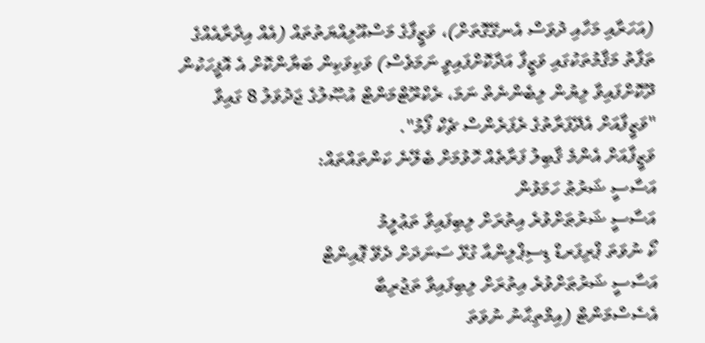(އަހަރާއި މަހާއި ދުވަސް އެނގޭގޮތަށް)، ވަޒީފާގެ މަސްއޫލިއްޔަތުތައް (އެއް އިދާރާއެއްގެ ތަފާތު މަޤާމުތަކުގައި ވަޒީފާ އަދާކޮށްފައިވީ ނަމަވެސް) ވަކިވަކިން ބަޔާންކޮށް އެ އޮފީހަކުން ދޫކޮށްފައިވާ ލިޔުން ލިބެންނެތް ނަމަ، ރެކްރޫޓްމަންޓް އުޞޫލުގެ ޖަދުވަލު 8 ގައިވާ "ވަޒީފާއަށް އެދޭފަރާތުގެ ރެފަރެންސް ޗެކް ފޯމު".
ވަޒީފާއަށް އެންމެ ޤާބިލު ފަރާތެއް ހޮވުމަށް ބެލޭނެ ކަންތައްތައް:
އަސާސީ ޝަރުޠު ހަމަވުން
އަސާސީ ޝަރުޠަށްވުރެ އިތުރަށް ލިބިފައިވާ ތަޢުލީމު
ކޯ ނުވަތަ ޕްރިފަރޑް ޑިސިޕްލިންއާ ގުޅޭ ސަނަދަށް ދެވޭ ޕޮއިންޓް
އަސާސީ ޝަރުޠަށްވުރެ އިތުރަށް ލިބިފައިވާ ތަޖުރިބާ
އެސެސްމަންޓް (އިމްތިޙާނު ނުވަތަ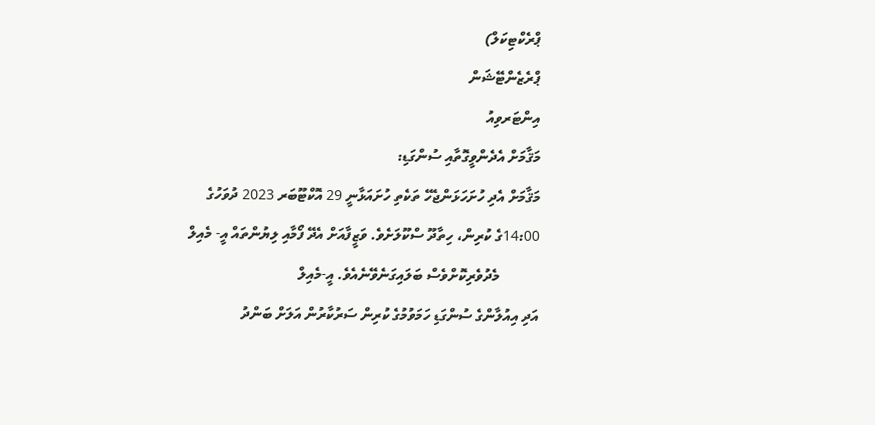ޕްރެކްޓިކަލް)
ޕްރެޒެންޓޭޝަން
އިންޓަރވިއު
މަޤާމަށް އެދެންވީގޮތާއި ސުންގަޑި:
މަޤާމަށް އެދި ހުށަހަޅަންޖެހޭ ތަކެތި ހުށައަޅާނީ 29 އޮކްޓޫބަރ 2023 ދުވަހުގެ
14:00ގެ ކުރިން، ހިތާދޫ ސްކޫލަށެވެ. ވަޒީފާއަށް އެދޭ ފޯމާއި ލިޔުންތައް އީ- މެއިލް
           މެދުވެރިކޮށްވެސް ބަލައިގަނެވޭނެއެވެ. އީ-މެއިލް
އަދި އިއުލާންގެ ސުންގަޑި ހަމަވުމުގެ ކުރިން ސަރުކާރުން އަލަށް ބަންދު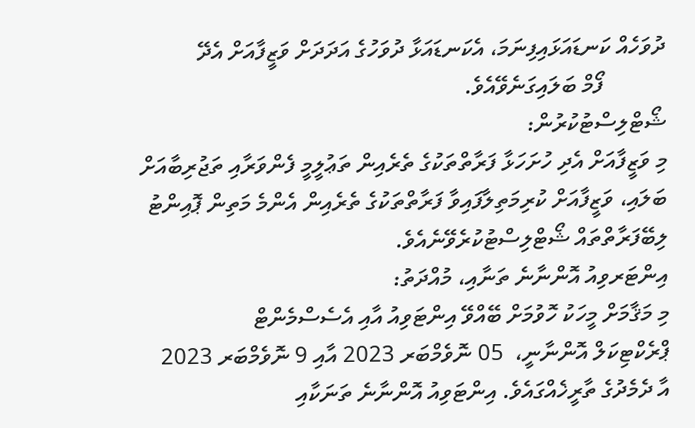ދުވަހެއް ކަނޑައަޅައިފިނަމަ، އެކަނޑައަޅާ ދުވަހުގެ އަދަދަށް ވަޒީފާއަށް އެދޭ
           ފޯމް ބަލައިގަނެވޭއެވެ.
ޝޯޓްލިސްޓުކުރުން:
މި ވަޒީފާއަށް އެދި ހުށަހަޅާ ފަރާތްތަކުގެ ތެރެއިން ތަޢުލީމީ ފެންވަރާއި ތަޖުރިބާއަށް ބަލައި، ވަޒީފާއަށް ކުރިމަތިލާފައިވާ ފަރާތްތަކުގެ ތެރެއިން އެންމެ މަތިން ޕޮއިންޓު ލިބޭފަރާތްތައް ޝޯޓްލިސްޓުކުރެވޭނެއެވެ.
އިންޓަރވިއު އޮންނާނެ ތަނާއި، މުއްދަތު:
މި މަޤާމަށް މީހަކު ހޮވުމަށް ބޭއްވޭ އިންޓަވިއު އާއި އެސެސްމެންޓް
ޕްރެކްޓިކަލް އޮންނާނީ،  05 ނޮވެމްބަރ 2023 އާއި 9 ނޮވެމްބަރ 2023
އާ ދެމެދުގެ ތާރީޚެއްގައެވެ. އިންޓަވިއު އޮންނާނެ ތަނަކާއި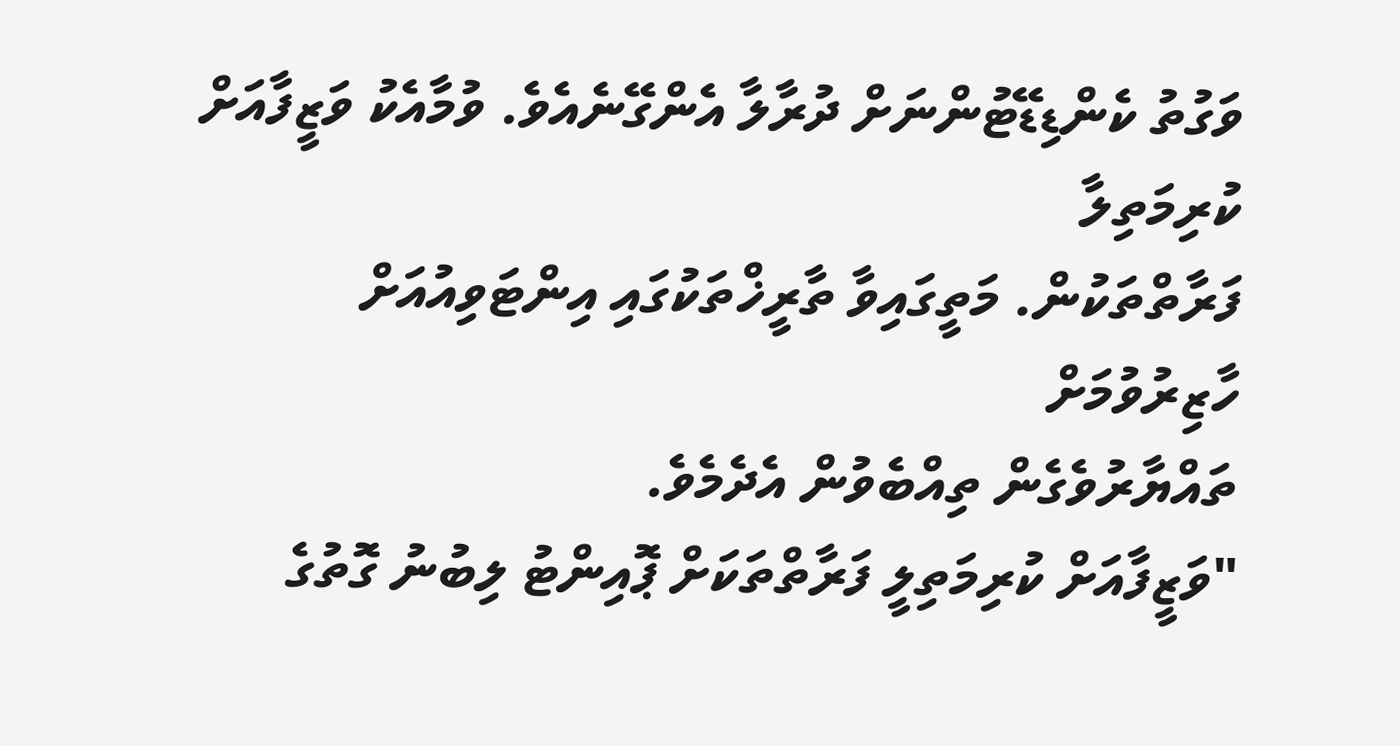ވަގުތު ކެންޑިޑޭޓުންނަށް ދުރާލާ އެންގޭނެއެވެ. ވުމާއެކު ވަޒީފާއަށް ކުރިމަތިލާ
ފަރާތްތަކުން. މަތީގައިވާ ތާރީޚްތަކުގައި އިންޓަވިއުއަށް ހާޒިރުވުމަށް
ތައްޔާރުވެގެން ތިއްބެވުން އެދެމެވެ.
"ވަޒީފާއަށް ކުރިމަތިލީ ފަރާތްތަކަށް ޕޮއިންޓު ލިބުނު ގޮތުގެ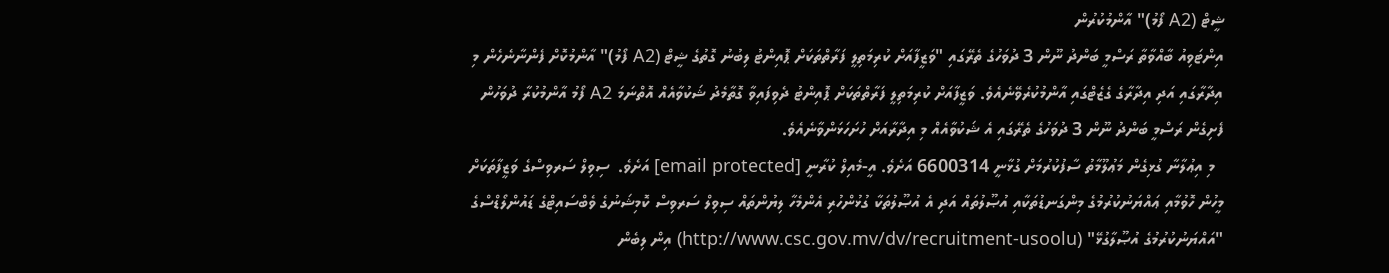ޝީޓް (A2 ފޯމު)" އާންމުކުރުން
އިންޓަވިއު ބާއްވާތާ ރަސްމީ ބަންދު ނޫން 3 ދުވަހުގެ ތެރޭގައި "ވަޒީފާއަށް ކުރިމަތިލީ ފަރާތްތަކަށް ޕޮއިންޓު ލިބުނު ގޮތުގެ ޝީޓް (A2 ފޯމު)" އާންމުކޮށް ފެންނާނެހެން މި އިދާރާގައި އަދި އިދާރާގެ ގެޒެޓްގައި އާންމުކުރެވޭނެއެވެ. ވަޒީފާއަށް ކުރިމަތިލީ ފަރާތްތަކަށް ޕޮއިންޓު ދެވިފައިވާ ގޮތާމެދު ޝަކުވާއެއް އޮތްނަމަ A2 ފޯމު އާންމުކުރާ ދުވަހުން ފެށިގެން ރަސްމީ ބަންދު ނޫން 3 ދުވަހުގެ ތެރޭގައި އެ ޝަކުވާއެއް މި އިދާރާއަށް ހުށަހަޅަންވާނެއެވެ.
  މި އިޢުލާނާ ގުޅިގެން މަޢުލޫމާތު ސާފުކުރުމަށް ގުޅާނީ 6600314 އަށެވެ. އީ-މެއިލް ކުރާނީ [email protected] އަށެވެ.  ސިވިލް ސަރވިސްގެ ވަޒީފާތަކަށް މީހުން ހޮވުމާއި ޢައްޔަނުކުރުމުގެ މިންގަނޑުތަކާއި އުޞޫލުތައް އަދި އެ އުޞޫލުތަކާ ގުޅުންހުރި އެންމެހާ ލިޔުންތައް ސިވިލް ސަރވިސް ކޮމިޝަނުގެ ވެބްސައިޓްގެ ޑައުންލޯޑްސްގެ "އައްޔަނުކުރުމުގެ އުޞޫލާގުޅޭ" (http://www.csc.gov.mv/dv/recruitment-usoolu) އިން ލިބެން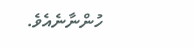ހުންނާނެއެވެ.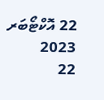22 އޮކްޓޯބަރ 2023
22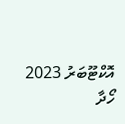އޮކްޓޫބަރު 2023
ހޯދާ